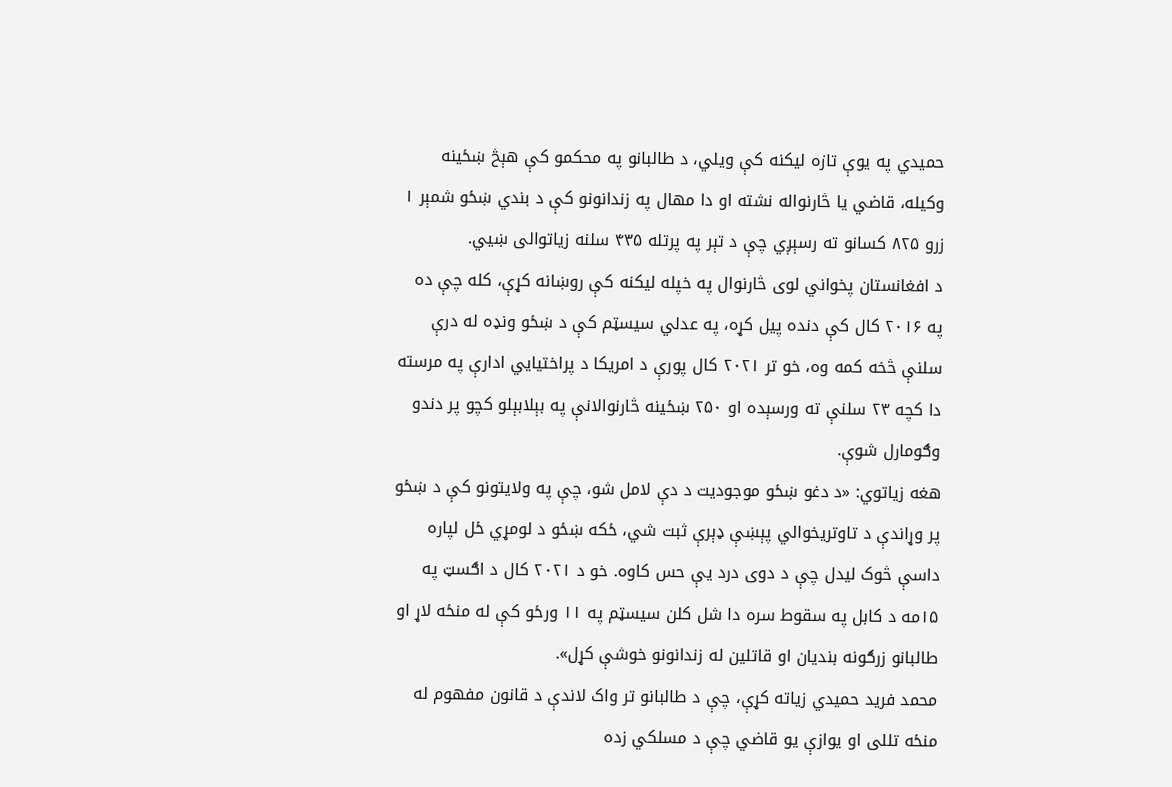حمیدي په یوې تازه لیکنه کې ویلي، د طالبانو په محکمو کې هېڅ ښځینه وکیله، قاضي یا څارنواله نشته او دا مهال په زندانونو کې د بندي ښځو شمېر ۱ زرو ۸۲۵ کسانو ته رسېږي چې د تېر په پرتله ۴۳۵ سلنه زیاتوالی ښيي.
د افغانستان پخواني لوی څارنوال په خپله لیکنه کې روښانه کړې، کله چې ده په ۲۰۱۶ کال کې دنده پیل کړه، په عدلي سیسټم کې د ښځو ونډه له درې سلنې څخه کمه وه، خو تر ۲۰۲۱ کال پورې د امریکا د پراختیایي ادارې په مرسته دا کچه ۲۳ سلنې ته ورسېده او ۲۵۰ ښځینه څارنوالانې په بېلابېلو کچو پر دندو وګومارل شوې.
هغه زیاتوي: «د دغو ښځو موجودیت د دې لامل شو، چې په ولایتونو کې د ښځو پر وړاندې د تاوتریخوالي پېښې ډېرې ثبت شي، ځکه ښځو د لومړي ځل لپاره داسې څوک لیدل چې د دوی درد یې حس کاوه. خو د ۲۰۲۱ کال د اګسټ په ۱۵مه د کابل په سقوط سره دا شل کلن سیسټم په ۱۱ ورځو کې له منځه لاړ او طالبانو زرګونه بندیان او قاتلین له زندانونو خوشې کړل».
محمد فرید حمیدي زیاته کړې، چې د طالبانو تر واک لاندې د قانون مفهوم له منځه تللی او یوازې یو قاضي چې د مسلکي زده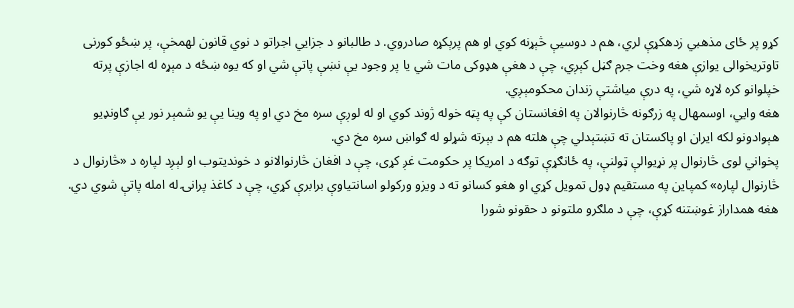کړو پر ځای مذهبي زدهکړې لري، هم د دوسیې څېړنه کوي او هم پرېکړه صادروي. د طالبانو د جزایي اجراتو د نوي قانون لهمخې، پر ښځو کورنی تاوتریخوالی یوازې هغه وخت جرم ګڼل کېږي، چې د هغې هډوکی مات شي یا پر وجود یې نښې پاتې شي او که یوه ښځه د مېړه له اجازې پرته خپلوانو کره لاړه شي، په درې میاشتې زندان محکومېږي.
هغه وایي، اوسمهال په زرګونه څارنوالان په افغانستان کې په پټه خوله ژوند کوي او له لوږې سره مخ دي او په وینا یې یو شمېر نور یې ګاونډیو هېوادونو لکه ایران او پاکستان ته تښتېدلي چې هلته هم د بېرته شړلو له ګواښ سره مخ دي.
پخواني لوی څارنوال پر نړیوالې ټولنې، په ځانګړې توګه د امریکا پر حکومت غږ کړی، چې د افغان څارنوالانو د خوندیتوب او لېږد لپاره د «څارنوال د څارنوال لپاره» کمپاین په مستقیم ډول تمویل کړي او هغو کسانو ته د ویزو ورکولو اسانتیاوې برابرې کړي، چې د کاغذ پرانۍ له امله پاتې شوي دي.
هغه همداراز غوښتنه کړې، چې د ملګرو ملتونو د حقونو شورا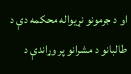او د جرمونو نړیواله محکمه دې د طالبانو د مشرانو پر وړاندې د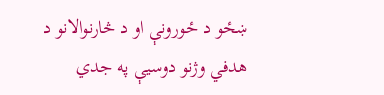ښځو د ځورونې او د څارنوالانو د هدفي وژنو دوسیې په جدي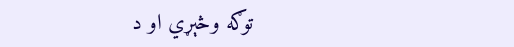توګه وڅېړي او د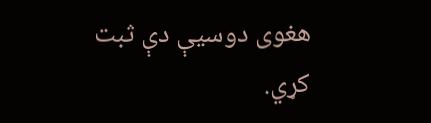هغوی دوسیې دې ثبت کړي.